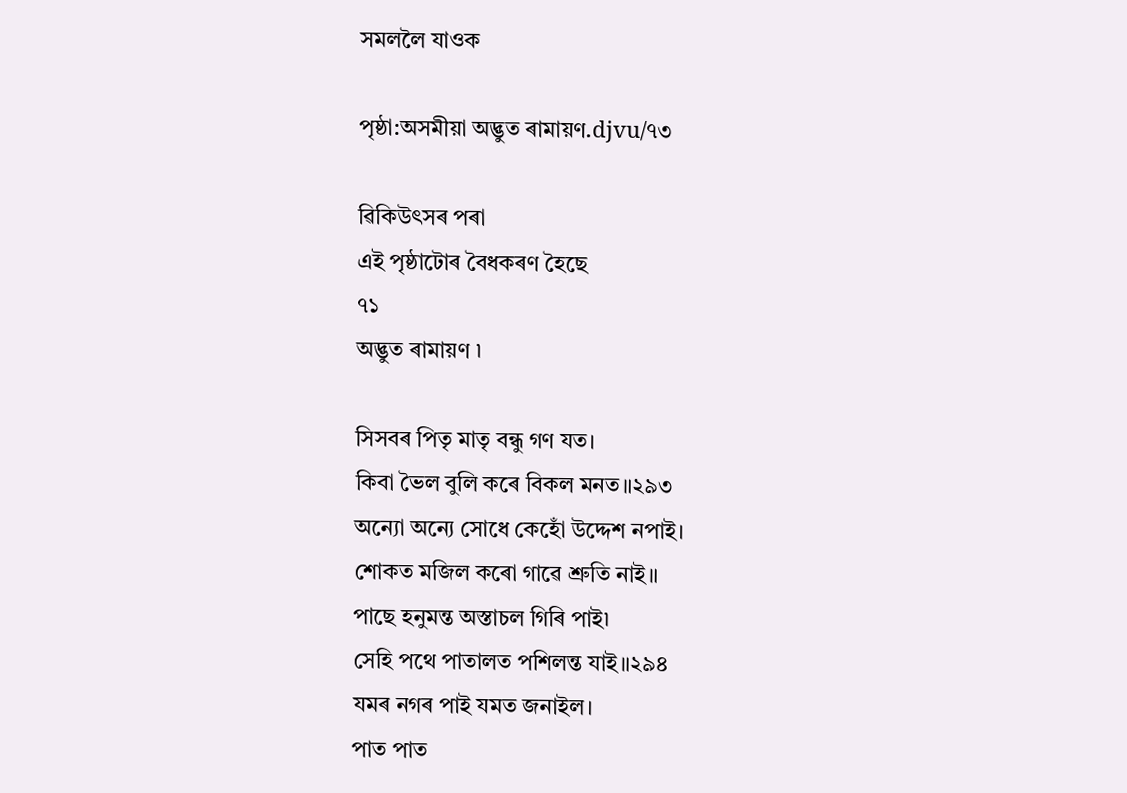সমললৈ যাওক

পৃষ্ঠা:অসমীয়া অদ্ভুত ৰামায়ণ.djvu/৭৩

ৱিকিউৎসৰ পৰা
এই পৃষ্ঠাটোৰ বৈধকৰণ হৈছে
৭১
অদ্ভুত ৰামায়ণ ৷

সিসবৰ পিতৃ মাতৃ বন্ধু গণ যত।
কিবা ভৈল বুলি কৰে বিকল মনত॥২৯৩
অন্যো অন্যে সোধে কেহোঁ উদ্দেশ নপাই।
শোকত মজিল কৰো গাৱে শ্ৰুতি নাই॥
পাছে হনুমন্ত অস্তাচল গিৰি পাই৷
সেহি পথে পাতালত পশিলন্ত যাই॥২৯৪
যমৰ নগৰ পাই যমত জনাইল।
পাত পাত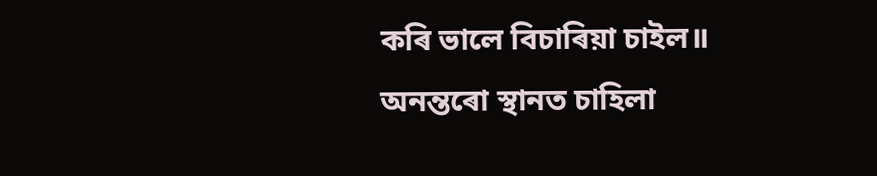কৰি ভালে বিচাৰিয়া চাইল॥
অনন্তৰো স্থানত চাহিলা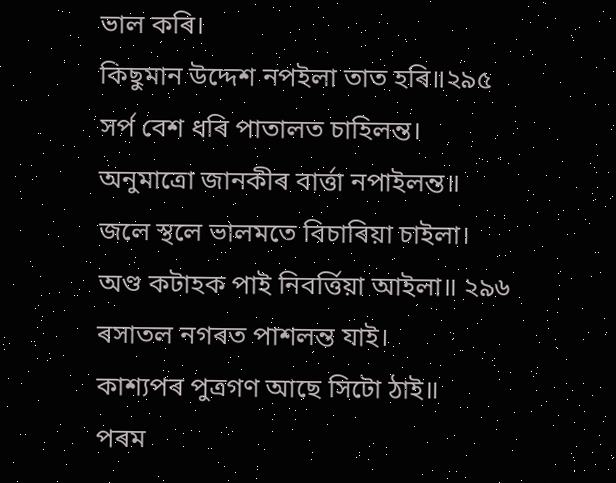ভাল কৰি।
কিছুমান উদ্দেশ নপইলা তাত হৰি॥২৯৫
সৰ্প বেশ ধৰি পাতালত চাহিলন্ত।
অনুমাত্ৰো জানকীৰ বাৰ্ত্তা নপাইলন্ত॥
জলে স্থলে ভালমতে বিচাৰিয়া চাইলা।
অণ্ড কটাহক পাই নিবৰ্ত্তিয়া আইলা॥ ২৯৬
ৰসাতল নগৰত পাশলন্ত যাই।
কাশ্যপৰ পুত্ৰগণ আছে সিটো ঠাই॥
পৰম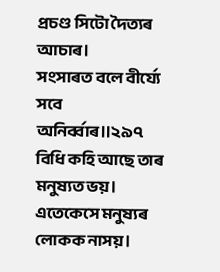প্ৰচণ্ড সিটো দৈত্যৰ আচাৰ।
সংসাৰত বলে বীৰ্য্যে সবে অনিৰ্ব্বাৰ॥২৯৭
বিধি কহি আছে তাৰ মনুষ্যত ভয়।
এতেকেসে মনুষ্যৰ লোকক নাসয়।